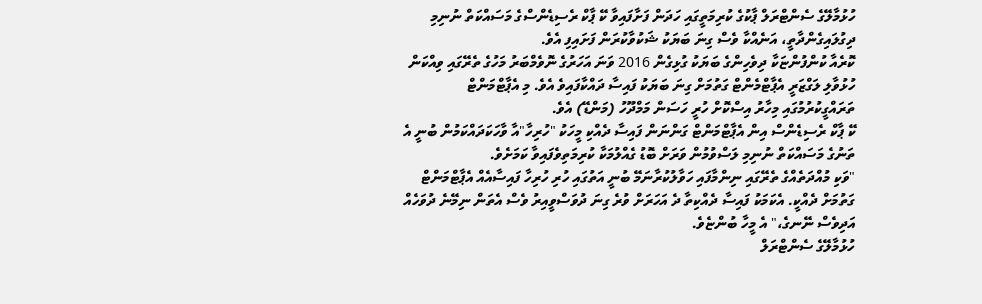ހުޅުމާލޭގެ ސެންޓްރަލް ޕާކުގެ ކުރިމަތީގައި ހަދަން ފަށާފައިވާ ކޭ ޕާކް ރެސިޑެންސްގެ މަސައްކަތް ނުނިމި ދިގުލައިގެންދާތީ، އަނެއްކާ ވެސް ގިނަ ބަޔަކު ޝަކުވާކުރަން ފަށައިފި އެވެ.
ކޮރެއާ ކުންފުންޏަކާ ދިވެހިންގެ ބަޔަކު ގުޅިގެން 2016 ވަނަ އަހަރުގެ ނޮވެމްބަރު މަހުގެ ތެރޭގައި ވިއްކަން ހުޅުވާލި ލަގްޒަރީ އެޕާޓްމެންޓް ގަތުމަށް ގިނަ ބަޔަކު ފައިސާ ދައްކާފައިވެ އެވެ. މި އެޕާޓްމަންޓް ތަރައްގީކުރުމުގައި މިހާރު އިސްކޮށް ހުރީ ހަސަން މަމްދޫހު (މަންޑޭ) އެވެ.
ކޭ ޕާކް ރެސިޑެންސް އިން އެޕާޓްމަންޓް ގަންނަން ފައިސާ ދެއްކި މީހަކު "ހުރިހާ"އާ ވާހަކަދައްކަމުން ބުނީ އެ ތަނުގެ މަސައްކަތް ނުނިމި ލަސްވުމުން ވަރަށް ބޮޑު ގެއްލުމަކާ ކުރިމަތިވެފައިވާ ކަމަށެވެ.
"ވަކި މުއްދަތެއްގެ ތެރޭގައި ނިންމާފައި ހަވާލުކުރާނަމޭ ބުނީ އަތުގައި ހުރި ހުރިހާ ފައިސާއެއް އެޕާޓްމަންޓް ގަތުމަށް ދެއްކީ. އެކަމަކު ފައިސާ ދެއްކިތާ ދެ އަހަރަށް ވުރެ ގިނަ ދުވަސްވީއިރު ވެސް އެތަން ނިމޭނެ ދުވަހެއް އަދިވެސް ނޭނގެ،" އެ މީހާ ބުންޏެވެ.
ހުޅުމާލޭގެ ސެންޓްރަލް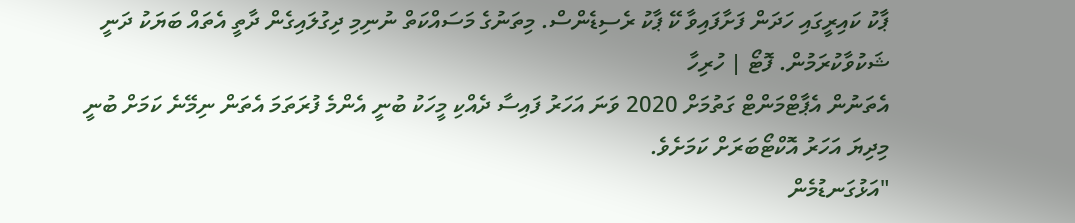ޕާކު ކައިރީގައި ހަދަން ފަށާފައިވާ ކޭ ޕާކު ރެސިޑެންސް. މިތަނުގެ މަސައްކަތް ނުނިމި ދިގުލައިގެން ދާތީ އެތައް ބަޔަކު ދަނީ ޝަކުވާކުރަމުން. ފޮޓޯ | ހުރިހާ
އެތަނުން އެޕާޓްމަންޓް ގަތުމަށް 2020 ވަނަ އަހަރު ފައިސާ ދެއްކި މީހަކު ބުނީ އެންމެ ފުރަތަމަ އެތަން ނިމޭނެ ކަމަށް ބުނީ މިދިޔަ އަހަރު އޮކްޓޯބަރަށް ކަމަށެވެ.
"އަޅުގަނޑުމެން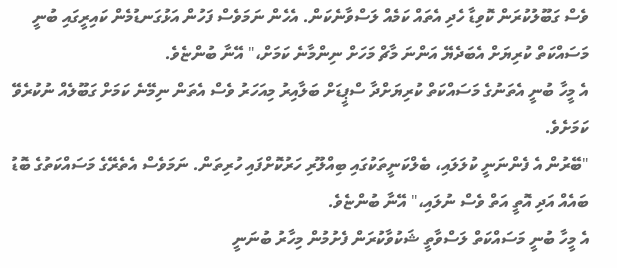ވެސް ގަބޫލުކުރަން ކޮވިޑާ ހެދި އެތައް ކަމެއް ލަސްވާނެކަން. އެހެން ނަމަވެސް ފަހުން އަޅުގަނޑުމެން ކައިރީގައި ބުނީ މަސައްކަތް ކުރިޔަށް އެބަދެޔޭ އަންނަ މާޗް މަހަށް ނިންމާނެ ކަމަށް،" އޭނާ ބުންޏެވެ.
އެ މީހާ ބުނީ އެތަނުގެ މަސައްކަތް ކުރިޔަށްދާ ސްޕީޑަށް ބަލާއިރު މިއަހަރު ވެސް އެތަން ނިމޭނެ ކަމަށް ގަބޫލެއް ނުކުރެވޭ ކަމަށެވެ.
"ބޭރުން އެ ފެންނަނީ ކުލަލައި، ބެލްކަނީތަކުގައި ބިއްލޫރި ހަރުކޮށްފައި ހުރިތަން. ނަމަވެސް އެތެރޭގެ މަސައްކަތުގެ ބޮޑު ބައެއް އަދި އޮތީ އަތް ވެސް ނުލައި،" އޭނާ ބުންޏެވެ.
އެ މީހާ ބުނީ މަސައްކަތް ލަސްވާތީ ޝަކުވާކުރަން ފެށުމުން މިހާރު ބުނަނީ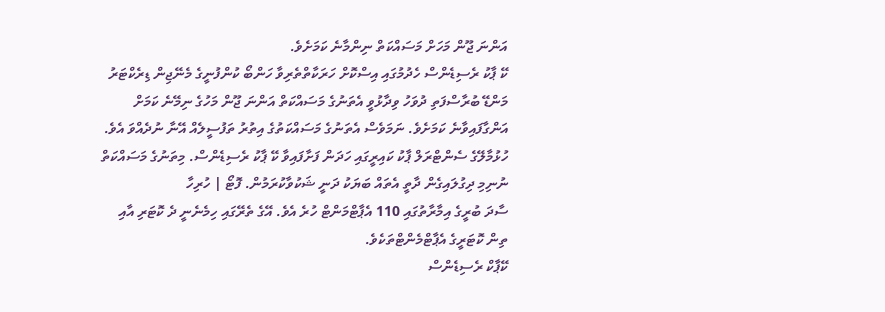އަންނަ ޖޫން މަހަށް މަސައްކަތް ނިންމާނެ ކަމަށެވެ.
ކޭ ޕާކު ރެސިޑެންސް ހެދުމުގައި އިސްކޮށް ހަރަކާތްތެރިވާ ހަންބޯ ކުންފުނީގެ މެނޭޖިން ޑިރެކްޓަރު މަންޑޭ ބުރާސްފަތި ދުވަހު ވިދާޅުވީ އެތަނުގެ މަސައްކަތް އަންނަ ޖޫން މަހުގެ ނިމޭނެ ކަމަށް އަންގާފައިވާނެ ކަމަށެވެ. ނަމަވެސް އެތަނުގެ މަސައްކަތުގެ އިތުރު ތަފުސީލެއް އޭނާ ނުދެއްވަ އެވެ.
ހުޅުމާލޭގެ ސެންޓްރަލް ޕާކު ކައިރީގައި ހަދަން ފަށާފައިވާ ކޭ ޕާކު ރެސިޑެންސް. މިތަނުގެ މަސައްކަތް ނުނިމި ދިގުލައިގެން ދާތީ އެތައް ބަޔަކު ދަނީ ޝަކުވާކުރަމުން. ފޮޓޯ | ހުރިހާ
ސާދަ ބުރީގެ އިމާރާތުގައި 110 އެޕާޓްމަންޓް ހުރެ އެވެ. އޭގެ ތެރޭގައި ހިމެނެނީ ދެ ކޮޓަރި އާއި ތިން ކޮޓަރީގެ އެޕާޓްމެންޓްތަކެވެ.
ކޭޕާކް ރެސިޑެންސް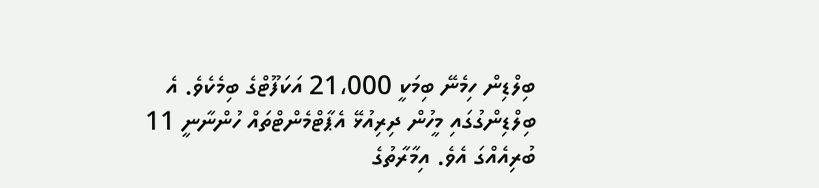ބިލްޑިން ހިމެނޭ ބިމަކީ 21،000 އަކަފޫޓްގެ ބިމެކެވެ. އެ ބިލްޑިންގުގައި މީހުން ދިރިއުޅޭ އެޕާޓްމެންޓްތައް ހުންނާނީ 11 ބުރިއެއްގަ އެވެ. އިމާރާތުގެ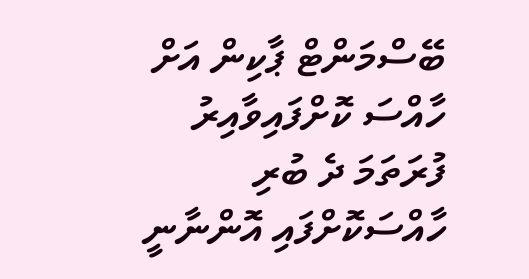ބޭސްމަންޓް ޕާކިން އަށް ހާއްސަ ކޮށްފައިވާއިރު ފުރަތަމަ ދެ ބުރި ހާއްސަކޮށްފައި އޮންނާނީ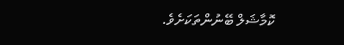ކޮމާޝަލް ބޭނުންތަކަށެވެ.